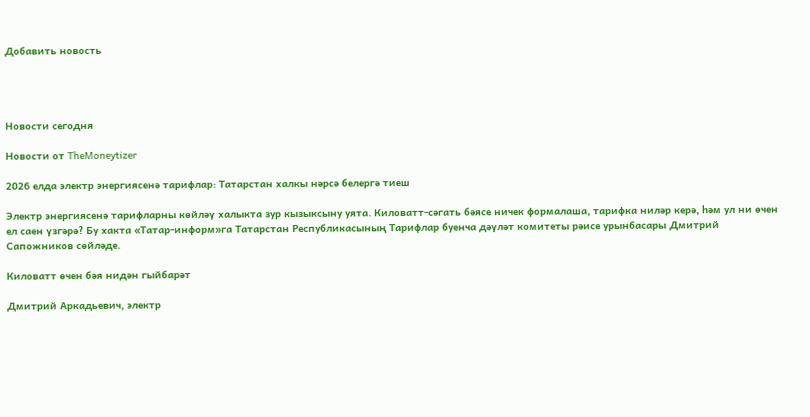Добавить новость




Новости сегодня

Новости от TheMoneytizer

2026 елда электр энергиясенә тарифлар: Татарстан халкы нәрсә белергә тиеш

Электр энергиясенә тарифларны көйләү халыкта зур кызыксыну уята. Киловатт-сәгать бәясе ничек формалаша, тарифка ниләр керә, һәм ул ни өчен ел саен үзгәрә? Бу хакта «Татар-информ»га Татарстан Республикасының Тарифлар буенча дәүләт комитеты рәисе урынбасары Дмитрий Сапожников сөйләде.

Киловатт өчен бәя нидән гыйбарәт

Дмитрий Аркадьевич, электр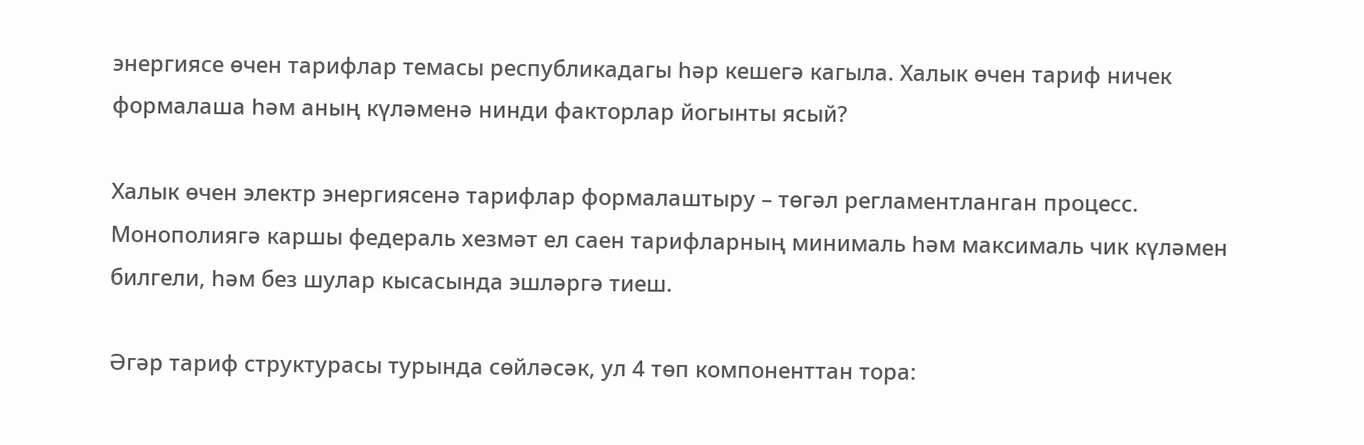энергиясе өчен тарифлар темасы республикадагы һәр кешегә кагыла. Халык өчен тариф ничек формалаша һәм аның күләменә нинди факторлар йогынты ясый?

Халык өчен электр энергиясенә тарифлар формалаштыру – төгәл регламентланган процесс. Монополиягә каршы федераль хезмәт ел саен тарифларның минималь һәм максималь чик күләмен билгели, һәм без шулар кысасында эшләргә тиеш.

Әгәр тариф структурасы турында сөйләсәк, ул 4 төп компоненттан тора: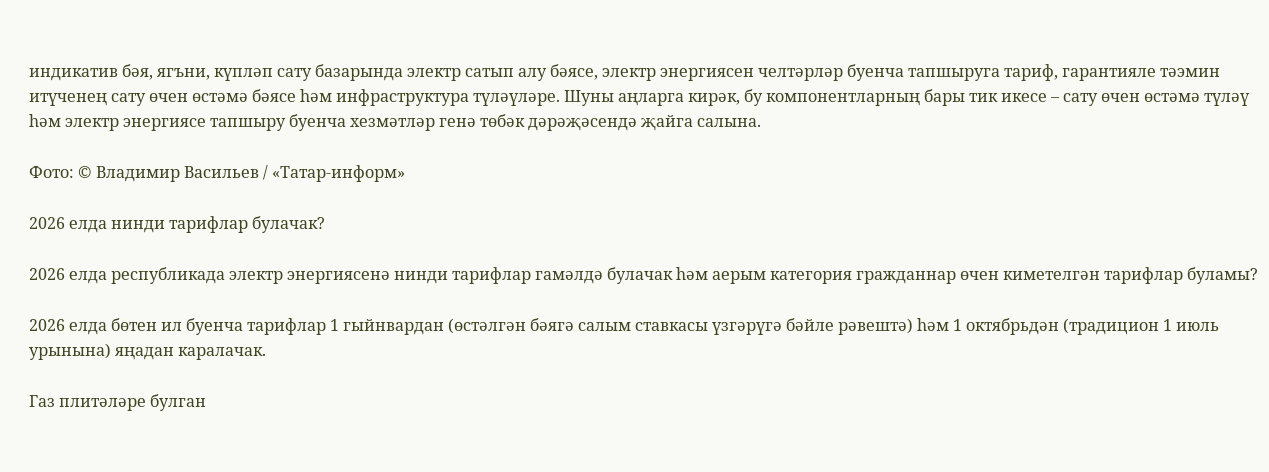индикатив бәя, ягъни, күпләп сату базарында электр сатып алу бәясе, электр энергиясен челтәрләр буенча тапшыруга тариф, гарантияле тәэмин итүченең сату өчен өстәмә бәясе һәм инфраструктура түләүләре. Шуны аңларга кирәк, бу компонентларның бары тик икесе – сату өчен өстәмә түләү һәм электр энергиясе тапшыру буенча хезмәтләр генә төбәк дәрәҗәсендә җайга салына.

Фото: © Владимир Васильев / «Татар-информ»

2026 елда нинди тарифлар булачак?

2026 елда республикада электр энергиясенә нинди тарифлар гамәлдә булачак һәм аерым категория гражданнар өчен киметелгән тарифлар буламы?

2026 елда бөтен ил буенча тарифлар 1 гыйнвардан (өстәлгән бәягә салым ставкасы үзгәрүгә бәйле рәвештә) һәм 1 октябрьдән (традицион 1 июль урынына) яңадан каралачак.

Газ плитәләре булган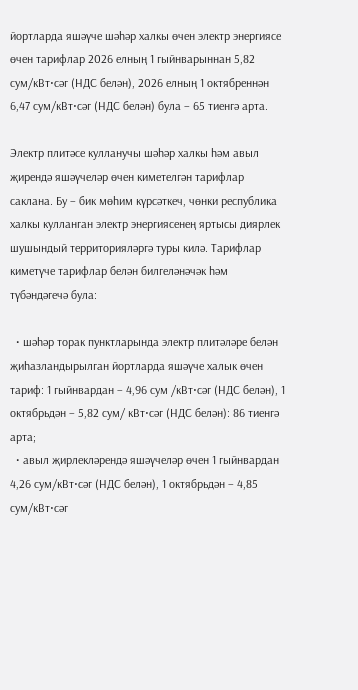йортларда яшәүче шәһәр халкы өчен электр энергиясе өчен тарифлар 2026 елның 1 гыйнварыннан 5,82 сум/кВт⋅сәг (НДС белән), 2026 елның 1 октябреннән 6,47 сум/кВт⋅сәг (НДС белән) була − 65 тиенгә арта.

Электр плитәсе кулланучы шәһәр халкы һәм авыл җирендә яшәүчеләр өчен киметелгән тарифлар саклана. Бу − бик мөһим күрсәткеч, чөнки республика халкы кулланган электр энергиясенең яртысы диярлек шушындый территорияләргә туры килә. Тарифлар киметүче тарифлар белән билгеләнәчәк һәм түбәндәгечә була:

  • шәһәр торак пунктларында электр плитәләре белән җиһазландырылган йортларда яшәүче халык өчен тариф: 1 гыйнвардан – 4,96 сум /кВт⋅сәг (НДС белән), 1 октябрьдән – 5,82 сум/ кВт⋅сәг (НДС белән): 86 тиенгә арта;
  • авыл җирлекләрендә яшәүчеләр өчен 1 гыйнвардан 4,26 сум/кВт⋅сәг (НДС белән), 1 октябрьдән – 4,85 сум/кВт⋅сәг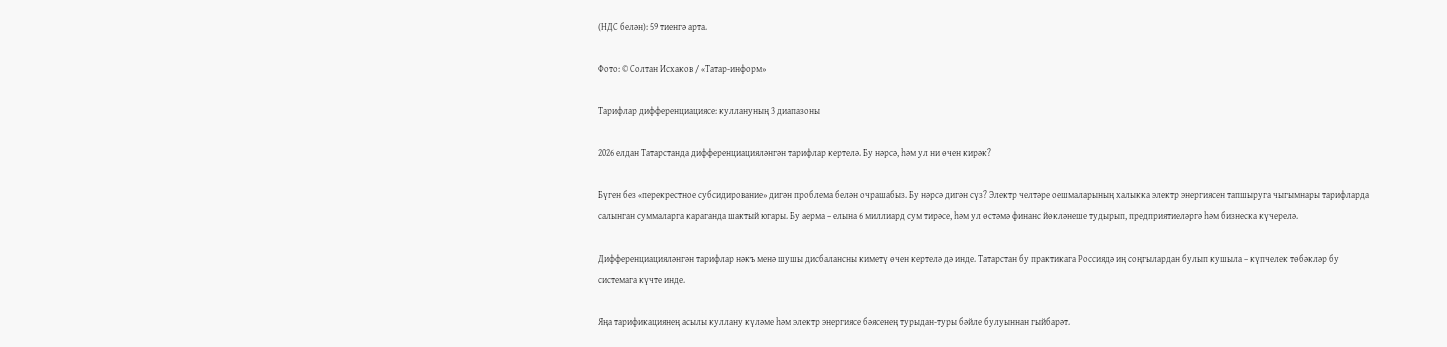(НДС белән): 59 тиенгә арта.

Фото: © Солтан Исхаков / «Татар-информ»

Тарифлар дифференциациясе: куллануның 3 диапазоны

2026 елдан Татарстанда дифференциацияләнгән тарифлар кертелә. Бу нәрсә, һәм ул ни өчен кирәк?

Бүген без «перекрестное субсидирование» дигән проблема белән очрашабыз. Бу нәрсә дигән сүз? Электр челтәре оешмаларының халыкка электр энергиясен тапшыруга чыгымнары тарифларда салынган суммаларга караганда шактый югары. Бу аерма – елына 6 миллиард сум тирәсе, һәм ул өстәмә финанс йөкләнеше тудырып, предприятиеләргә һәм бизнеска күчерелә.

Дифференциацияләнгән тарифлар нәкъ менә шушы дисбалансны киметү өчен кертелә дә инде. Татарстан бу практикага Россиядә иң соңгылардан булып кушыла – күпчелек төбәкләр бу системага күчте инде.

Яңа тарификациянең асылы куллану күләме һәм электр энергиясе бәясенең турыдан-туры бәйле булуыннан гыйбарәт.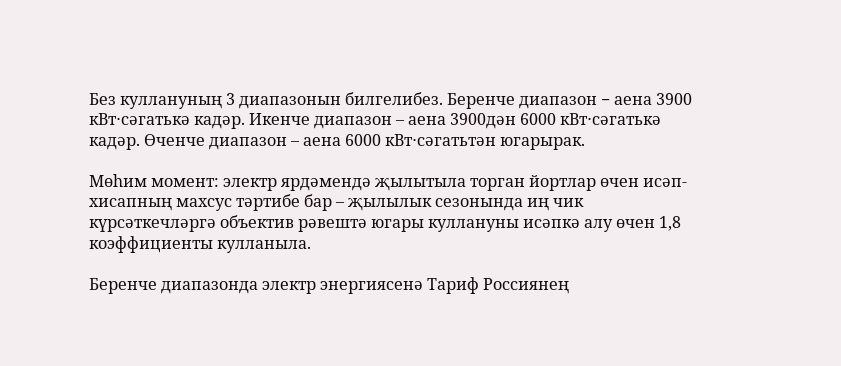Без куллануның 3 диапазонын билгелибез. Беренче диапазон − аена 3900 кВт⋅сәгатькә кадәр. Икенче диапазон – аена 3900дән 6000 кВт⋅сәгатькә кадәр. Өченче диапазон – аена 6000 кВт⋅сәгатьтән югарырак.

Мөһим момент: электр ярдәмендә җылытыла торган йортлар өчен исәп-хисапның махсус тәртибе бар – җылылык сезонында иң чик күрсәткечләргә объектив рәвештә югары куллануны исәпкә алу өчен 1,8 коэффициенты кулланыла.

Беренче диапазонда электр энергиясенә Тариф Россиянең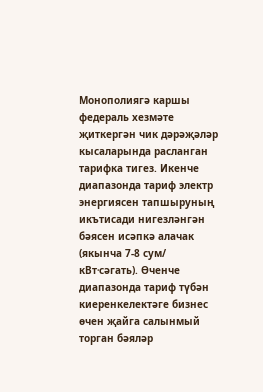Монополиягә каршы федераль хезмәте җиткергән чик дәрәҗәләр кысаларында расланган тарифка тигез. Икенче диапазонда тариф электр энергиясен тапшыруның икътисади нигезләнгән бәясен исәпкә алачак (якынча 7-8 сум/ кВт⋅сәгать). Өченче диапазонда тариф түбән киеренкелектәге бизнес өчен җайга салынмый торган бәяләр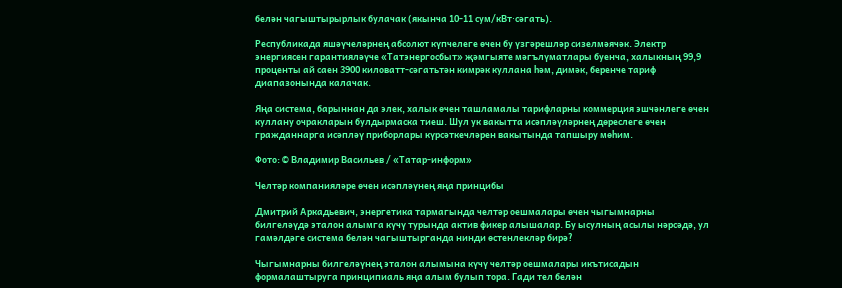белән чагыштырырлык булачак (якынча 10-11 сум/кВт⋅сәгать).

Республикада яшәүчеләрнең абсолют күпчелеге өчен бу үзгәрешләр сизелмәячәк. Электр энергиясен гарантияләүче «Татэнергосбыт» җәмгыяте мәгълүматлары буенча, халыкның 99,9 проценты ай саен 3900 киловатт-сәгатьтән кимрәк куллана һәм, димәк, беренче тариф диапазонында калачак.

Яңа система, барыннан да элек, халык өчен ташламалы тарифларны коммерция эшчәнлеге өчен куллану очракларын булдырмаска тиеш. Шул ук вакытта исәпләүләрнең дөреслеге өчен гражданнарга исәпләү приборлары күрсәткечләрен вакытында тапшыру мөһим.

Фото: © Владимир Васильев / «Татар-информ»

Челтәр компанияләре өчен исәпләүнең яңа принцибы

Дмитрий Аркадьевич, энергетика тармагында челтәр оешмалары өчен чыгымнарны билгеләүдә эталон алымга күчү турында актив фикер алышалар. Бу ысулның асылы нәрсәдә, ул гамәлдәге система белән чагыштырганда нинди өстенлекләр бирә?

Чыгымнарны билгеләүнең эталон алымына күчү челтәр оешмалары икътисадын формалаштыруга принципиаль яңа алым булып тора. Гади тел белән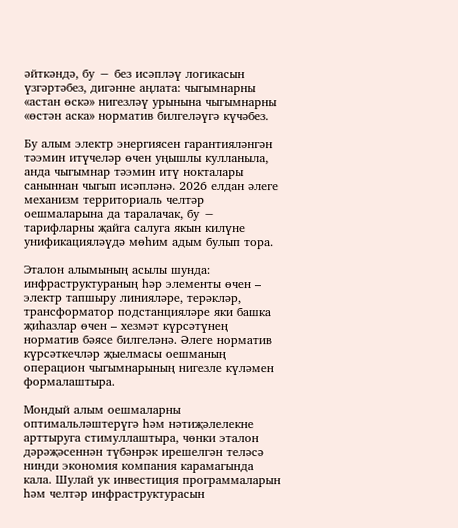әйткәндә, бу − без исәпләү логикасын үзгәртәбез, дигәнне аңлата: чыгымнарны «астан өскә» нигезләү урынына чыгымнарны «өстән аска» норматив билгеләүгә күчәбез.

Бу алым электр энергиясен гарантияләнгән тәэмин итүчеләр өчен уңышлы кулланыла, анда чыгымнар тәэмин итү нокталары саныннан чыгып исәпләнә. 2026 елдан әлеге механизм территориаль челтәр оешмаларына да таралачак, бу − тарифларны җайга салуга якын килүне унификацияләүдә мөһим адым булып тора.

Эталон алымының асылы шунда: инфраструктураның һәр элементы өчен – электр тапшыру линияләре, терәкләр, трансформатор подстанцияләре яки башка җиһазлар өчен – хезмәт күрсәтүнең норматив бәясе билгеләнә. Әлеге норматив күрсәткечләр җыелмасы оешманың операцион чыгымнарының нигезле күләмен формалаштыра.

Мондый алым оешмаларны оптимальләштерүгә һәм нәтиҗәлелекне арттыруга стимуллаштыра, чөнки эталон дәрәҗәсеннән түбәнрәк ирешелгән теләсә нинди экономия компания карамагында кала. Шулай ук инвестиция программаларын һәм челтәр инфраструктурасын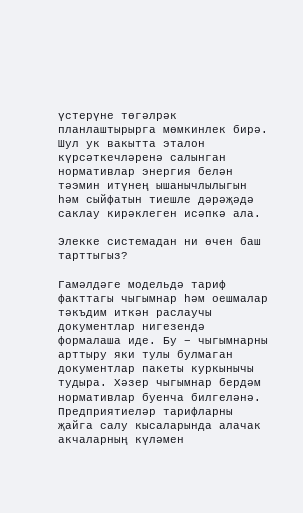үстерүне төгәлрәк планлаштырырга мөмкинлек бирә. Шул ук вакытта эталон күрсәткечләренә салынган нормативлар энергия белән тәэмин итүнең ышанычлылыгын һәм сыйфатын тиешле дәрәҗәдә саклау кирәклеген исәпкә ала.

Элекке системадан ни өчен баш тарттыгыз?

Гамәлдәге модельдә тариф факттагы чыгымнар һәм оешмалар тәкъдим иткән раслаучы документлар нигезендә формалаша иде. Бу − чыгымнарны арттыру яки тулы булмаган документлар пакеты куркынычы тудыра. Хәзер чыгымнар бердәм нормативлар буенча билгеләнә. Предприятиеләр тарифларны җайга салу кысаларында алачак акчаларның күләмен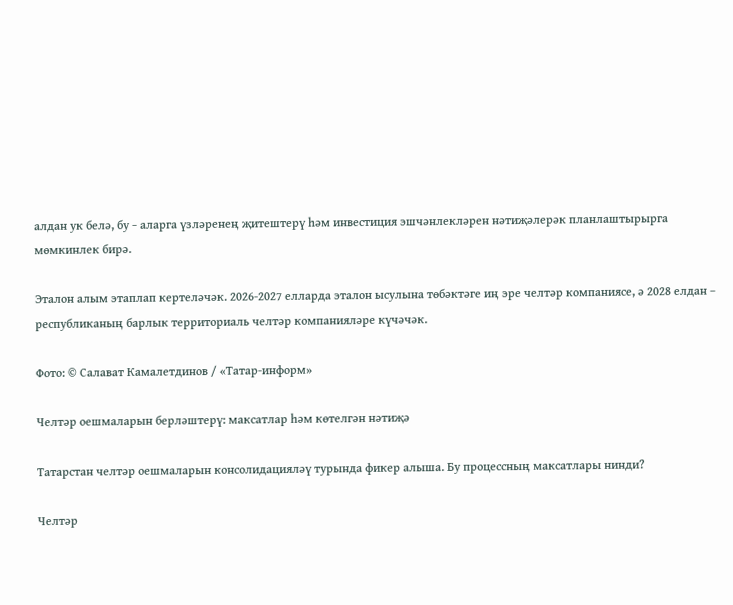алдан ук белә, бу − аларга үзләренең җитештерү һәм инвестиция эшчәнлекләрен нәтиҗәлерәк планлаштырырга мөмкинлек бирә.

Эталон алым этаплап кертеләчәк. 2026-2027 елларда эталон ысулына төбәктәге иң эре челтәр компаниясе, ә 2028 елдан – республиканың барлык территориаль челтәр компанияләре күчәчәк.

Фото: © Салават Камалетдинов / «Татар-информ»

Челтәр оешмаларын берләштерү: максатлар һәм көтелгән нәтиҗә

Татарстан челтәр оешмаларын консолидацияләү турында фикер алыша. Бу процессның максатлары нинди?

Челтәр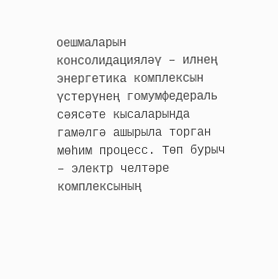оешмаларын консолидацияләү – илнең энергетика комплексын үстерүнең гомумфедераль сәясәте кысаларында гамәлгә ашырыла торган мөһим процесс. Төп бурыч – электр челтәре комплексының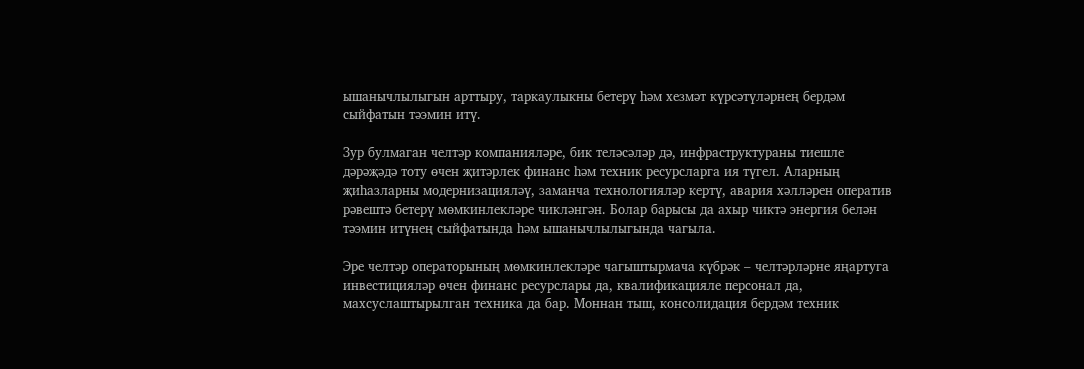ышанычлылыгын арттыру, таркаулыкны бетерү һәм хезмәт күрсәтүләрнең бердәм сыйфатын тәэмин итү.

Зур булмаган челтәр компанияләре, бик теләсәләр дә, инфраструктураны тиешле дәрәҗәдә тоту өчен җитәрлек финанс һәм техник ресурсларга ия түгел. Аларның җиһазларны модернизацияләү, заманча технологияләр кертү, авария хәлләрен оператив рәвештә бетерү мөмкинлекләре чикләнгән. Болар барысы да ахыр чиктә энергия белән тәэмин итүнең сыйфатында һәм ышанычлылыгында чагыла.

Эре челтәр операторының мөмкинлекләре чагыштырмача күбрәк – челтәрләрне яңартуга инвестицияләр өчен финанс ресурслары да, квалификацияле персонал да, махсуслаштырылган техника да бар. Моннан тыш, консолидация бердәм техник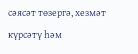сәясәт төзергә, хезмәт күрсәтү һәм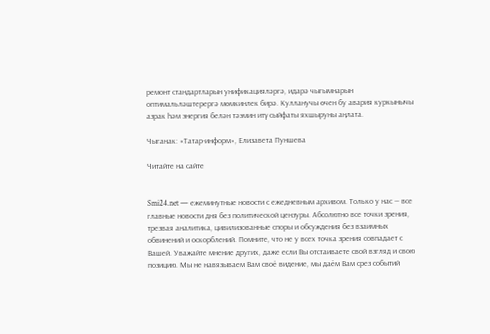ремонт стандартларын унификацияләргә, идарә чыгымнарын оптимальләштерергә мөмкинлек бирә. Кулланучы өчен бу авария куркынычы азрак һәм энергия белән тәэмин итү сыйфаты яхшыруны аңлата.

Чыганак: «Татар-информ», Елизавета Пуншева

Читайте на сайте


Smi24.net — ежеминутные новости с ежедневным архивом. Только у нас — все главные новости дня без политической цензуры. Абсолютно все точки зрения, трезвая аналитика, цивилизованные споры и обсуждения без взаимных обвинений и оскорблений. Помните, что не у всех точка зрения совпадает с Вашей. Уважайте мнение других, даже если Вы отстаиваете свой взгляд и свою позицию. Мы не навязываем Вам своё видение, мы даём Вам срез событий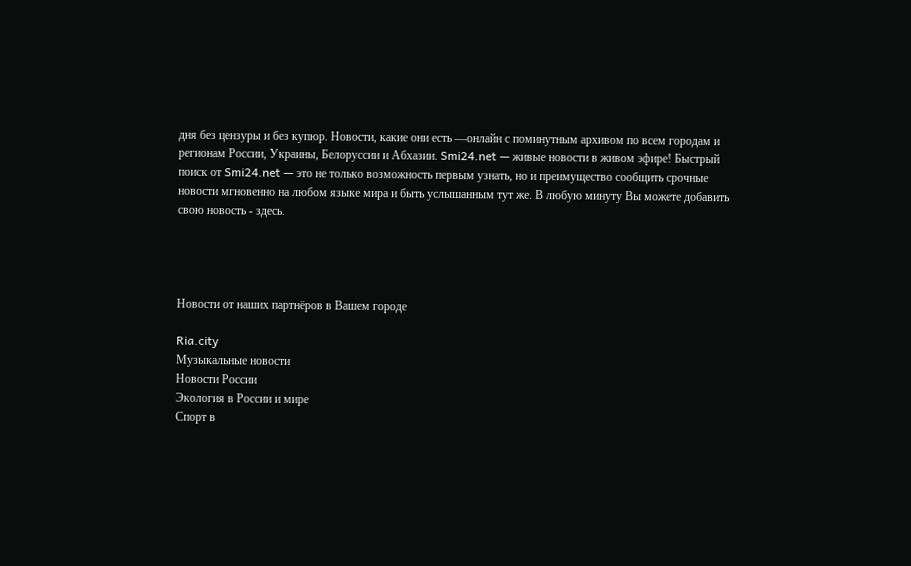дня без цензуры и без купюр. Новости, какие они есть —онлайн с поминутным архивом по всем городам и регионам России, Украины, Белоруссии и Абхазии. Smi24.net — живые новости в живом эфире! Быстрый поиск от Smi24.net — это не только возможность первым узнать, но и преимущество сообщить срочные новости мгновенно на любом языке мира и быть услышанным тут же. В любую минуту Вы можете добавить свою новость - здесь.




Новости от наших партнёров в Вашем городе

Ria.city
Музыкальные новости
Новости России
Экология в России и мире
Спорт в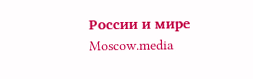России и мире
Moscow.media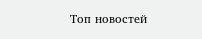Топ новостей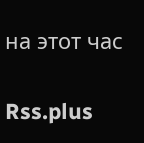на этот час

Rss.plus